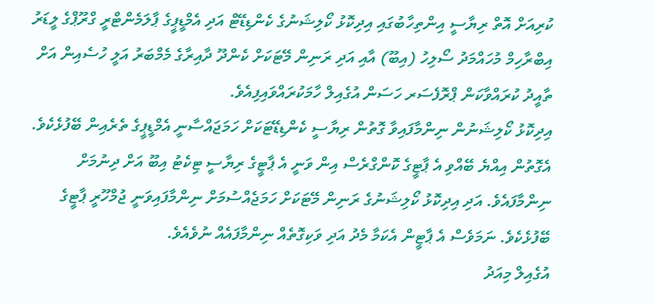ކުރިއަށް އޮތް ރިޔާސީ އިންތިހާބުގައި އިދިކޮޅު ކޯލިޝަނުގެ ކެންޑިޑޭޓް އަދި އެމްޑީޕީގެ ޕާލަމެންޓްރީ ގްރޫޕްގެ ލީޑަރު އިބްރާހިމް މުހައްމަދު ސޯލިހު (އިބޫ) އާއި އަދި ރަނިން މޭޓަކަށް ކެންދޫ ދާއިރާގެ މެމްބަރު އަލީ ހުސެއިން އަށް ތާއީދު ކުރައްވާކަން ޕްރޮފެސަރ ހަސަން އުގެއިލް ހާމަކުރައްވައިފިއެވެ.
އިދިކޮޅު ކޯލިޝަނުން ނިންމާފައިވާ ގޮތުން ރިޔާސީ ކެންޑިޑޭޓަކަށް ހަމަޖައްސާނީ އެމްޑީޕީގެ ތެރެއިން ބޭފުޅެކެވެ. އެގޮތުން އިއްޔެ ބޭއްވި އެ ޕާޓީގެ ކޮންގްރެސް އިން ވަނީ އެ ޕާޓީގެ ރިޔާސީ ޓިކެޓު އިބޫ އަށް ދިނުމަށް ނިންމާފައެވެ. އަދި އިދިކޮޅު ކޯލިޝަނުގެ ރަނިން މޭޓަކަށް ހަމަޖެއްސުމަށް ނިންމާފައިވަނީ ޖުމްހޫރީ ޕާޓީގެ ބޭފުޅެކެވެ. ނަމަވެސް އެ ޕާޓީން އެކަމާ މެދު އަދި ވަކިގޮތެއް ނިންމާފައެއް ނުވެއެވެ.
އުގެއިލް މިއަދު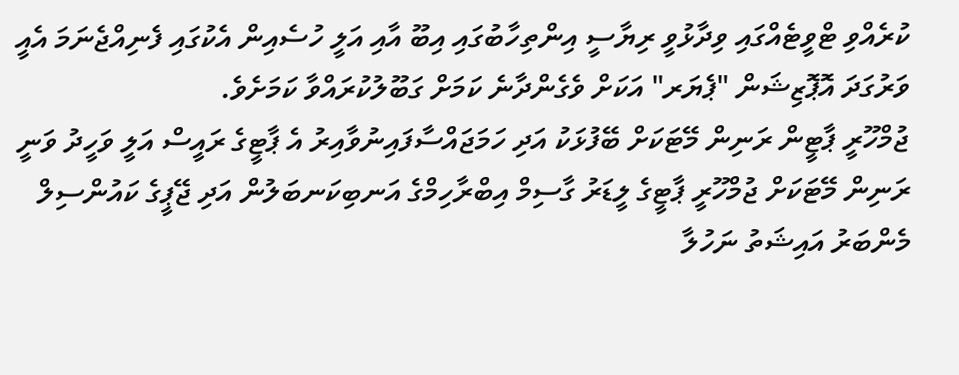ކުރެއްވި ޓްވީޓެއްގައި ވިދާޅުވީ ރިޔާސީ އިންތިހާބުގައި އިބޫ އާއި އަލީ ހުސެއިން އެކުގައި ފެނިއްޖެނަމަ އެއީ ވަރުގަދަ އޮޕޮޒިޝަން "ޕެޔަރ" އަކަށް ވެގެންދާނެ ކަމަށް ގަބޫލުކުރައްވާ ކަމަށެވެ.
ޖުމްހޫރީ ޕާޓީން ރަނިން މޭޓަކަށް ބޭފުޅަކު އަދި ހަމަޖައްސާފައިނުވާއިރު އެ ޕާޓީގެ ރައީސް އަލީ ވަހީދު ވަނީ ރަނިން މޭޓަކަށް ޖުމްހޫރީ ޕާޓީގެ ލީޑަރު ގާސިމް އިބްރާހިމްގެ އަނބިކަނބަލުން އަދި ޖޭޕީގެ ކައުންސިލް މެންބަރު އައިޝަތު ނަހުލާ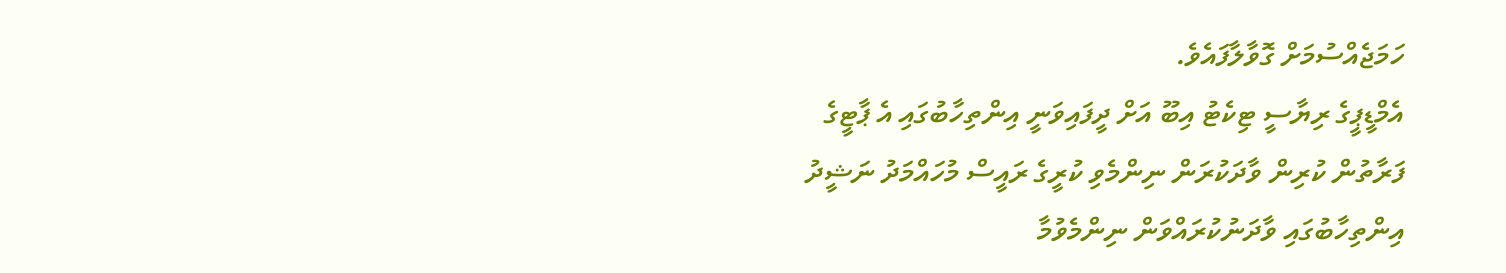ހަމަޖެއްސުމަށް ގޮވާލާފައެވެ.
އެމްޑީޕީގެ ރިޔާސީ ޓިކެޓު އިބޫ އަށް ދީފައިވަނީ އިންތިހާބުގައި އެ ޕާޓީގެ ފަރާތުން ކުރިން ވާދަކުރަން ނިންމެވި ކުރީގެ ރައީސް މުހައްމަދު ނަޝީދު އިންތިހާބުގައި ވާދަނުކުރައްވަން ނިންމެވުމާ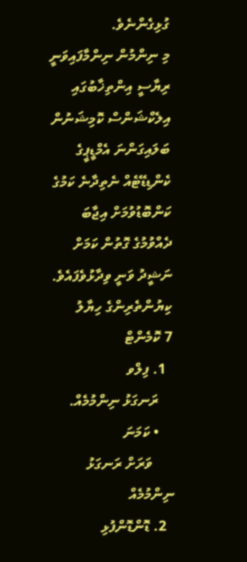ގުޅިގެންނެވެ.
މި ނިންމުން ނިންމާފައިވަނީ ރިޔާސީ އިންތިޚާބުގައި އިލެކްޝަންސް ކޮމިޝަނުން ބަލައިގަންނަ އެމްޑީޕީގެ ކެންޑިޑޭޓެއް ނެތިދާނެ ކަމުގެ ކަންބޮޑުވުމަށް އިޖާބަ ދެއްވުމުގެ ގޮތުން ކަމަށް ނަޝީދު ވަނީ ވިދާޅުވެފައެވެ.
ކިޔުންތެރިންގެ ހިޔާލު
7 ކޮމެންޓް
  1. ފިލްވ
    ރަނގަޅު ނިންމުމެއް.
    • ކަމަނަ
      ވަރަށް ރަނގަޅު ނިންމުމެއް
  2. ޑޮންޑޮންފުޅި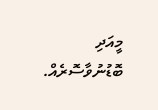މީއަދި ބޮޑުނުވާސޮރެއް.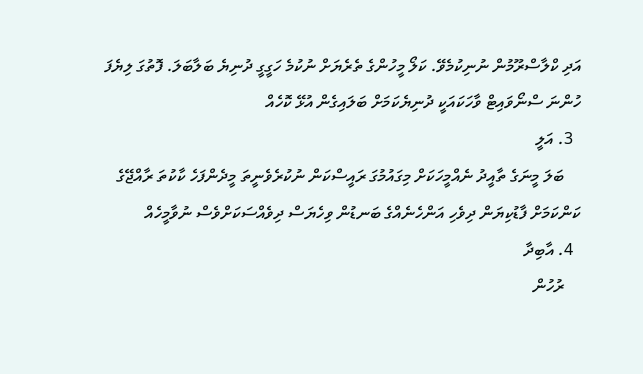އަދި ކްލާސްރޫމުން ނުނިކުމެވޭ. ކަލޯ މީހުންގެ ތެރެޔަށް ނުކުމެ ހަގީގީ ދުނިޔެ ބަލާބަލަ. ފޮތުގަ ލިޔެފަ ހުންނަ ސްނޯވައިޓް ވާހަކައަކީ ދުނިޔެކަމަށް ބަލައިގެން އުޅޭ ކޮހެއް
  3. އަލީ
    ބަލަ މީނަގެ ތާއީދު ނެއްމީހަކަށް މިގައުމުގަ ރައީސްކަން ނުކުރެވެނީތަ މީދެންފަހެ ކާކުތަ ރާއްޖޭގެ ކަންކަމަށް ފާޑުކިޔަން ދިވެހި އަންހެނެއްގެ ބަނޑުން ވިހެޔަސް ދިވެއްސަކަށްވެސް ނުވާމީހެއް
  4. އާބިދާ
    ރުހުން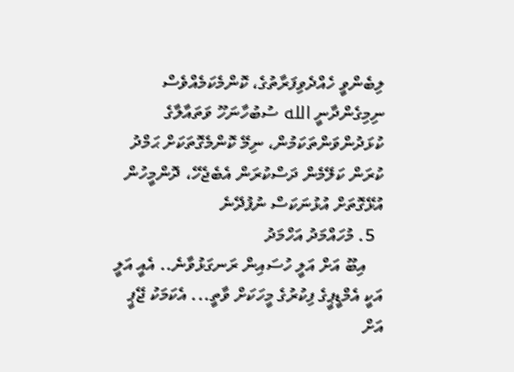ލިބެންވީ ހެއްދެވިފަރާތުގެ، ކޮންމެކަމެއްވެސް ނިމިގެންދާނީ الله ސުބުހާނަހޫ ވަތައާލާގެ ކުޅަދުންވަންތަކަމުން، ނިމޭ ކޮންމެގޮތަކަށް ޙަމްދު ކުރަން ކަލޭމެން ދަސްކުރަން އެބެޖެހޭ، ދޮންމީހުން އުޅޭގޮތަށް އުޅުނަކަސް ނުފުދޭނެ
  5. މުހައްމަދު އަހްމަދު
    އިބޫ އަށް އަލީ ހުސައިން ރަނގަޅުވާނެ.. އެއީ އަލީ އަކީ އެމްޑީޕީގެ ފިކުރުގެ މީހަކަށް ވާތީ... އެކަމަކު ޖޭޕީ އަށް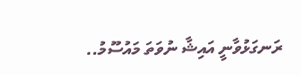ރަނގަޅުވާނީ އައިޝާ ނުވަތަ މައުސޫމު..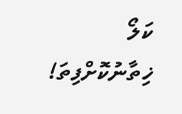ކަލޯ ޚިތާނުކޮށްފިތަ!